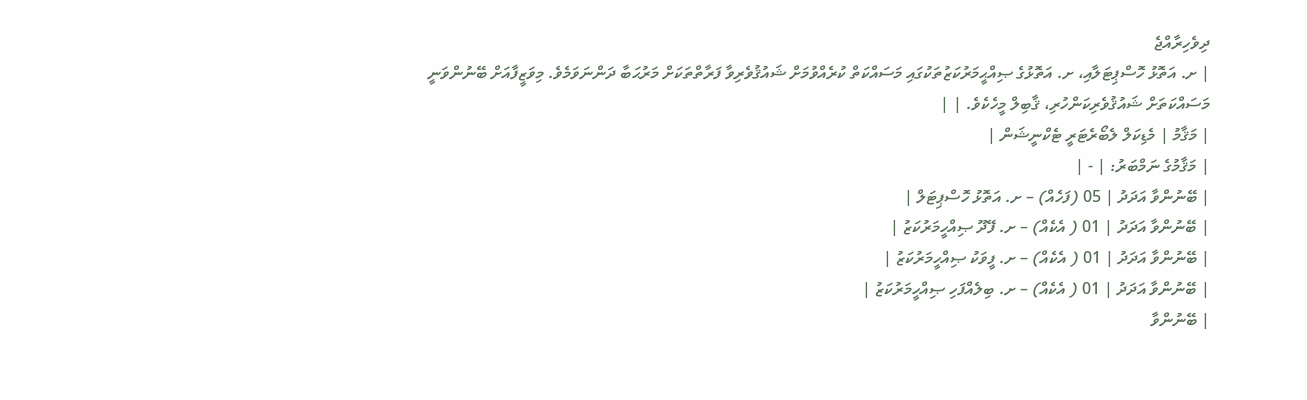ދިވެހިރާއްޖެ
| ށ. އަތޮޅު ހޮސްޕިޓަލާއި، ށ. އަތޮޅުގެ ޞިއްޙީމަރުކަޒުތަކުގައި މަސައްކަތް ކުރެއްވުމަށް ޝައުޤުވެރިވާ ފަރާތްތަކަށް މަރުޙަބާ ދަންނަވަމެވެ. މިވަޒީފާއަށް ބޭނުންވަނީ މަސައްކަތަށް ޝައުޤުވެރިކަންހުރި، ޤާބިލް މީހެކެވެ. | |
| މަޤާމު | މެޑިކަލް ލެބޯރެޓަރީ ޓެކްނީޝަން |
| މަޤާމުގެ ނަމްބަރު: | - |
| ބޭނުންވާ އަދަދު | 05 (ފަހެއް) – ށ. އަތޮޅު ހޮސްޕިޓަލް |
| ބޭނުންވާ އަދަދު | 01 ( އެކެއް) – ށ. ފޭދޫ ޞިއްހީމަރުކަޒު |
| ބޭނުންވާ އަދަދު | 01 ( އެކެއް) – ށ. ފީވަކު ޞިއްހީމަރުކަޒު |
| ބޭނުންވާ އަދަދު | 01 ( އެކެއް) – ށ. ބިލެއްފަހި ޞިއްހީމަރުކަޒު |
| ބޭނުންވާ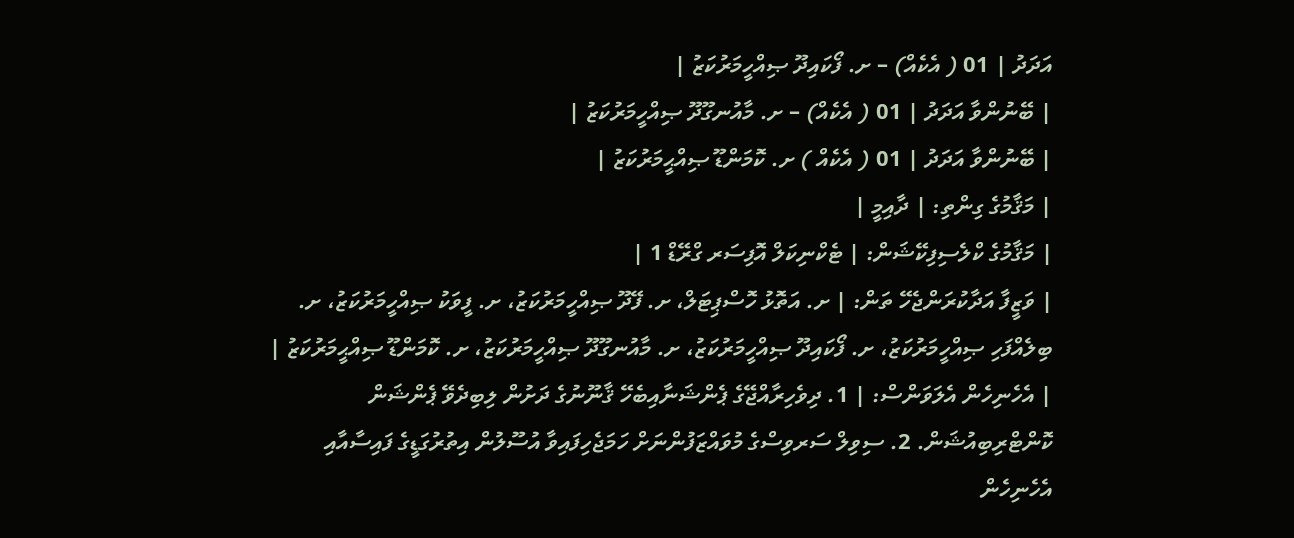އަދަދު | 01 ( އެކެއް) – ށ. ފޯކައިދޫ ޞިއްހީމަރުކަޒު |
| ބޭނުންވާ އަދަދު | 01 ( އެކެއް) – ށ. މާއުނގޫދޫ ޞިއްހީމަރުކަޒު |
| ބޭނުންވާ އަދަދު | 01 ( އެކެއް ) ށ. ކޮމަންޑޫ ޞިއްޙީމަރުކަޒު |
| މަޤާމުގެ ގިންތި: | ދާއިމީ |
| މަޤާމުގެ ކްލެސިފިކޭޝަން: | ޓެކްނިކަލް އޮފިސަރ ގްރޭޑް 1 |
| ވަޒީފާ އަދާކުރަންޖެހޭ ތަން: | ށ. އަތޮޅު ހޮސްޕިޓަލް، ށ. ފޭދޫ ޞިއްހީމަރުކަޒު، ށ. ފީވަކު ޞިއްހީމަރުކަޒު، ށ. ބިލެއްފަހި ޞިއްހީމަރުކަޒު، ށ. ފޯކައިދޫ ޞިއްހީމަރުކަޒު، ށ. މާއުނގޫދޫ ޞިއްހީމަރުކަޒު، ށ. ކޮމަންޑޫ ޞިއްޙީމަރުކަޒު |
| އެހެނިހެން އެލަވަންސް: | 1. ދިވެހިރާއްޖޭގެ ޕެންޝަނާއިބެހޭ ޤާނޫނުގެ ދަށުން ލިބިދެވޭ ޕެންޝަން ކޮންޓްރިބިއުޝަން. 2. ސިވިލް ސަރވިސްގެ މުވައްޒަފުންނަށް ހަމަޖެހިފައިވާ އުސޫލުން އިތުރުގަޑީގެ ފައިސާއާއި އެހެނިހެން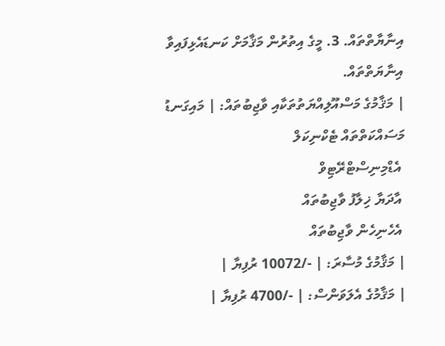އިނާޔާތްތައް. 3. މީގެ އިތުރުން މަޤާމަށް ކަނޑައެޅިފައިވާ އިނާޔަތްތައް.
| މަޤާމުގެ މަސްއޫލިއްޔަތުތަކާއި ވާޖިބުތައް: | މައިގަނޑު މަސައްކަތްތައް ޓެކްނިކަލް
 އެޑްމިނިސްޓްރޭޓިވް
 އާދަޔާ ޚިލާފު ވާޖިބުތައް
 އެހެނިހެން ވާޖިބުތައް
| މަޤާމުގެ މުސާރަ: | -/10072 ރުފިޔާ |
| މަޤާމުގެ އެލަވަންސް: | -/4700 ރުފިޔާ |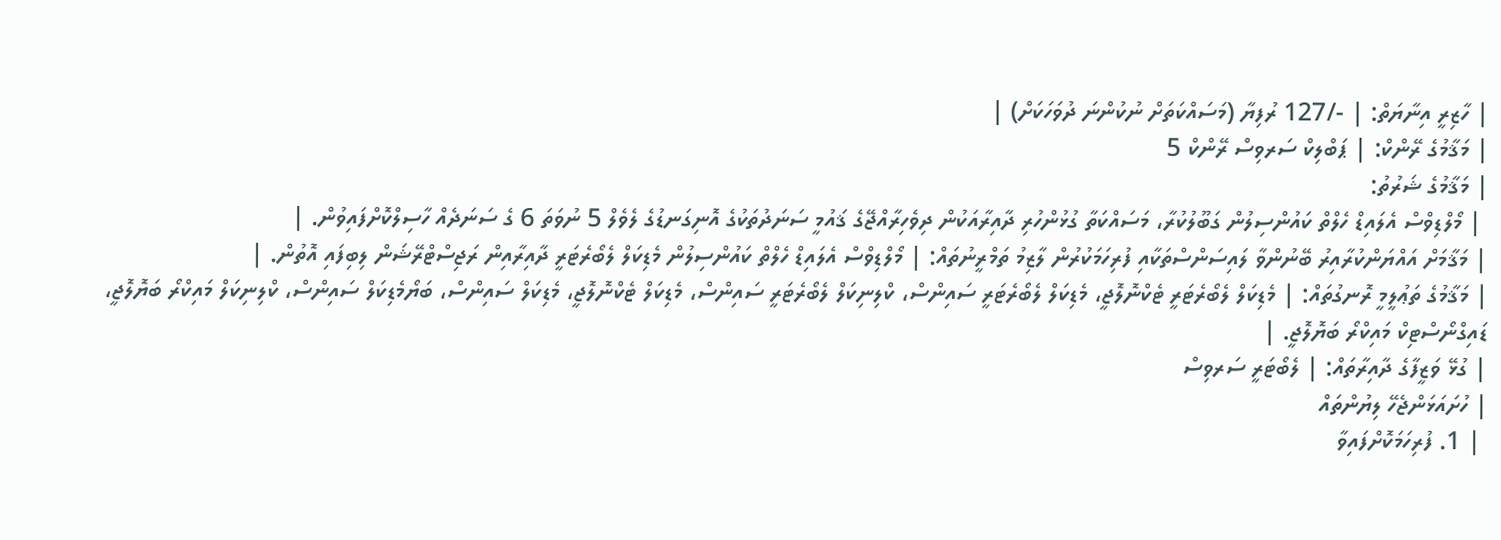| ހާޒިރީ އިނާޔަތް: | -/127 ރުފިޔާ (މަސައްކަތަށް ނުކުންނަ ދުވަހަކަށް) |
| މަޤާމުގެ ރޭންކް: | ޕަބްލިކް ސަރވިސް ރޭންކް 5
| މަޤާމުގެ ޝަރުތު:
 | މޯލްޑިވްސް އެލައިޑް ހެލްތް ކައުންސިލުން ގަބޫލުކުރާ، މަސައްކަތާ ގުޅުންހުރި ދާއިރާއަކުން ދިވެހިރާއްޖޭގެ ޤައުމީ ސަނަދުތަކުގެ އޮނިގަނޑުގެ ލެވެލް 5 ނުވަތަ 6 ގެ ސަނަދެއް ހާސިލްކޮށްފައިވުން. |
| މަޤާމަށް އައްޔަންކުރާއިރު ބޭނުންވާ ލައިސަންސްތަކާއި ފުރިހަމަކުރުން ލާޒިމު ތަމްރީނުތައް: | މޯލްޑިވްސް އެލައިޑް ހެލްތް ކައުންސިލުން މެޑިކަލް ލެބޯރެޓަރީ ދާއިރާއިން ރަޖިސްޓްރޭޝަން ލިބިފައި އޮތުން. |
| މަޤާމުގެ ތަޢުލީމީ ރޮނގުތައް: | މެޑިކަލް ލެބޯރެޓަރީ ޓެކްނޮލޮޖީ، މެޑިކަލް ލެބޯރެޓަރީ ސައިންސް، ކްލިނިކަލް ލެބޯރެޓަރީ ސައިންސް، މެޑިކަލް ޓެކްނޮލޮޖީ، މެޑިކަލް ސައިންސް، ބަޔޯމެޑިކަލް ސައިންސް، ކްލިނިކަލް މައިކްރޯ ބަޔޮލޮޖީ، ޑައިގްނޯސްޓިކް މައިކްރޯ ބަޔޮލޮޖީ. |
| ގުޅޭ ވަޒީފާގެ ދާއިރާތައް: | ލެބޯޓަރީ ސަރވިސް
| ހުށައަޅަންޖެހޭ ލިޔުންތައް
 | 1. ފުރިހަމަކޮށްފައިވާ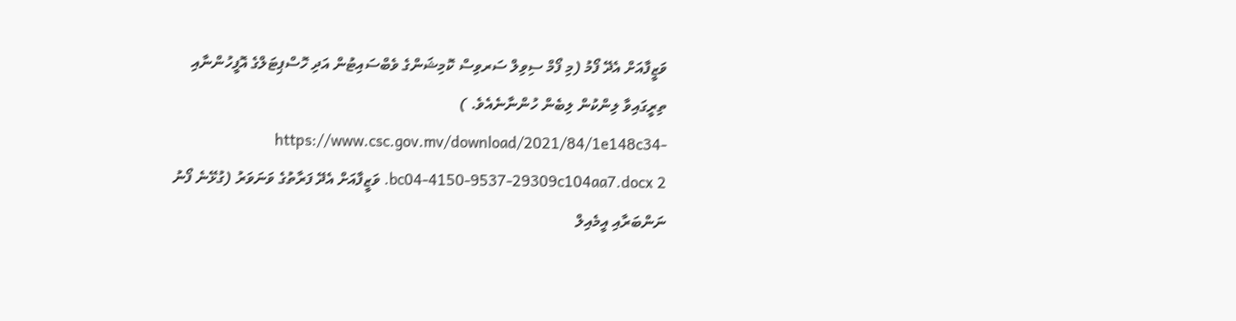ވަޒީފާއަށް އެދޭ ފޯމު (މި ފޯމް ސިވިލް ސަރވިސް ކޮމިޝަންގެ ވެބްސައިޓުން އަދި ހޮސްޕިޓަލްގެ އޮފީހުންނާއި ތިރީގައިވާ ލިންކުން ލިބެން ހުންނާނެއެވެ. ) https://www.csc.gov.mv/download/2021/84/1e148c34-bc04-4150-9537-29309c104aa7.docx 2. ވަޒީފާއަށް އެދޭ ފަރާތުގެ ވަނަވަރު (ގުޅޭނެ ފޯނު ނަންބަރާއި އީމެއިލް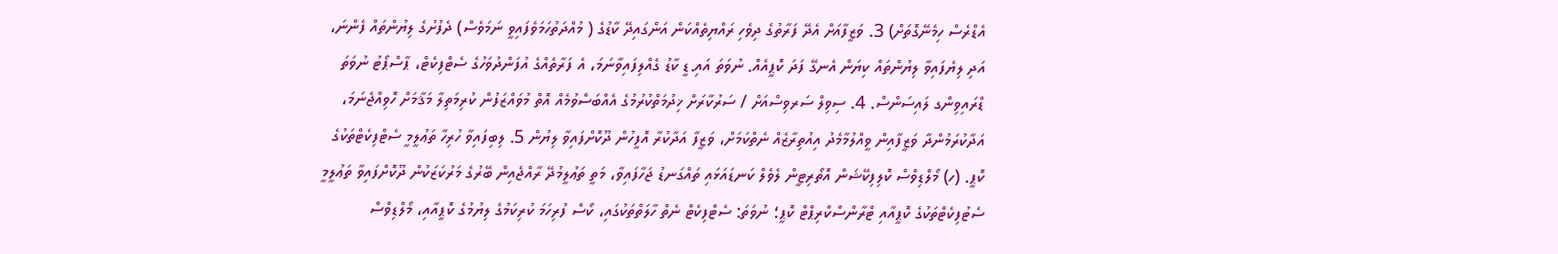އެޑްރެސް ހިމެނޭގޮތަށް) 3. ވަޒީފާއަށް އެދޭ ފަރާތުގެ ދިވެހި ރައްޔިތެއްކަން އަންގައިދޭ ކާޑުގެ ( މުއްދަތުހަމަވެފައިވީ ނަމަވެސް) ދެފުށުގެ ލިޔުންތައް ފެންނަ، އަދި ލިޔެފައިވާ ލިޔުންތައް ކިޔަން އެނގޭ ފަދަ ކޮޕީއެއް. ނުވަތަ އައި.ޑީ ކާޑު ގެއްލިފައިވާނަމަ، އެ ފަރާތެއްގެ އުފަންދުވަހުގެ ސެޓްފިކެޓް، ޕާސްޕޯޓު ނުވަތަ ޑްރައިވިންގ ލައިސަންސް. 4. ސިވިލް ސަރވިސްއަށް / ސަރުކާރަށް ޚިދުމަތްކުރުމުގެ އެއްބަސްވުމެއް އޮތް މުވައްޒަފުން ކުރިމަތިލާ މަޤާމަށް ހޮވިއްޖެނަމަ، އަދާކުރަމުންދާ ވަޒީފާއިން ވީއްލުމާމެދު އިއުތިރާޒެއް ނެތްކަމަށް، ވަޒީފާ އަދާކުރާ އޮފީހުން ދޫކޮށްފައިވާ ލިޔުން 5. ލިބިފައިވާ ހުރިހާ ތަޢުލީމީ ސެޓްފިކެޓްތަކުގެ ކޮޕީ. (ހ) މޯލްޑިވްސް ކޮލިފިކޭޝަން އޮތޯރިޓީން ލެވެލް ކަނޑައަޅައި ތައްގަނޑު ޖަހާފައިވާ، މަތީ ތަޢުލީމުދޭ ރާއްޖެއިން ބޭރުގެ މަރުކަޒަކުން ދޫކޮށްފައިވާ ތަޢުލީމީ ސެޓުފިކެޓްތަކުގެ ކޮޕީއާއި ޓްރާންސްކްރިޕްޓް ކޮޕީ؛ ނުވަތަ: ސެޓްފިކެޓް ނެތް ހާލަތްތަކުގައި، ކޯސް ފުރިހަމަ ކުރިކަމުގެ ލިޔުމުގެ ކޮޕީއާއި، މޯލްޑިވްސް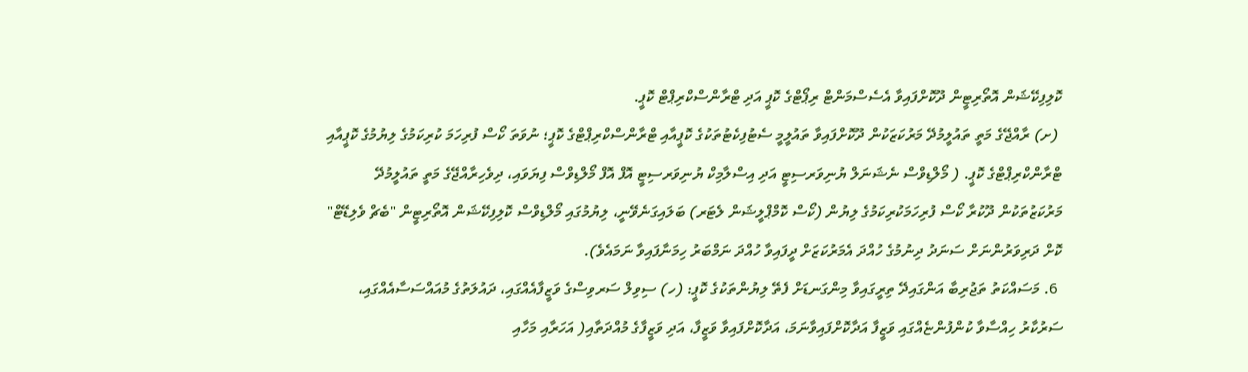ކޮލިފިކޭޝަން އޮތޯރިޓީން ދޫކޮށްފައިވާ އެސެސްމަންޓް ރިޕޯޓްގެ ކޮޕީ އަދި ޓްރާންސްކްރިޕްޓް ކޮޕީ.
 (ށ) ރާއްޖޭގެ މަތީ ތައުލީމުދޭ މަރުކަޒަކުން ދޫކޮށްފައިވާ ތައުލީމީ ސެޓުފިކެޓުތަކުގެ ކޮޕީއާއި ޓްރާންސްކްރިޕްޓްގެ ކޮޕީ؛ ނުވަތަ ކޯސް ފުރިހަމަ ކުރިކަމުގެ ލިޔުމުގެ ކޮޕީއާއި ޓްރާންކްރިޕްޓްގެ ކޮޕީ. ( މޯލްޑިވްސް ނެޝަނަލް ޔުނިވަރސިޓީ އަދި އިސްލާމިކް ޔުނިވަރސިޓީ އޮފް އޮފް މޯލްޑިވްސް ފިޔަވައި، ދިވެހިރާއްޖޭގެ މަތީ ތައުލީމުދޭ މަރުކަޒުތަކުން ދޫކުރާ ކޯސް ފުރިހަމަކުރިކަމުގެ ލިޔުން (ކޯސް ކޮމްޕްލީޝަން ލެޓަރ) ބަލައިގަނެވޭނީ، ލިޔުމުގައި މޯލްޑިވްސް ކޮލިފިކޭޝަން އޮތޯރިޓީން "ބެޗް ވެލިޑޭޓް" ކޮށް ދަރިވަރުންނަށް ސަނަދު ދިނުމުގެ ހުއްދަ އެމަރުކަޒަށް ދީފައިވާ ހުއްދަ ނަމްބަރު ހިމަނާފައިވާ ނަމައެވެ).
 6. މަސައްކަތު ތަޖުރިބާ އަންގައިދޭ ތިރީގައިވާ މިންގަނޑަށް ފެތޭ ލިޔުންތަކުގެ ކޮޕީ: (ހ) ސިވިލް ސަރވިސްގެ ވަޒީފާއެއްގައި، ދައުލަތުގެ މުއައްސަސާއެއްގައި، ސަރުކާރު ހިއްސާވާ ކުންފުންޏެއްގައި ވަޒީފާ އަދާކޮށްފައިވާނަމަ، އަދާކޮށްފައިވާ ވަޒީފާ، އަދި ވަޒީފާގެ މުއްދަތާއި( އަހަރާއި މަހާއި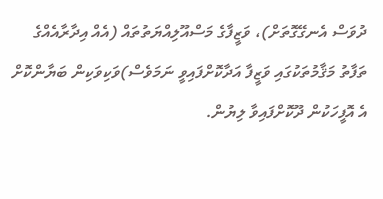ދުވަސް އެނގޭގޮތަށް)، ވަޒީފާގެ މަސްއޫލިއްޔަތުތައް (އެއް އިދާރާއެއްގެ ތަފާތު މަޤާމުތަކުގައި ވަޒީފާ އަދާކޮށްފައިވީ ނަމަވެސް)ވަކިވަކިން ބަޔާންކޮށް އެ އޮފީހަކުން ދޫކޮށްފައިވާ ލިޔުން.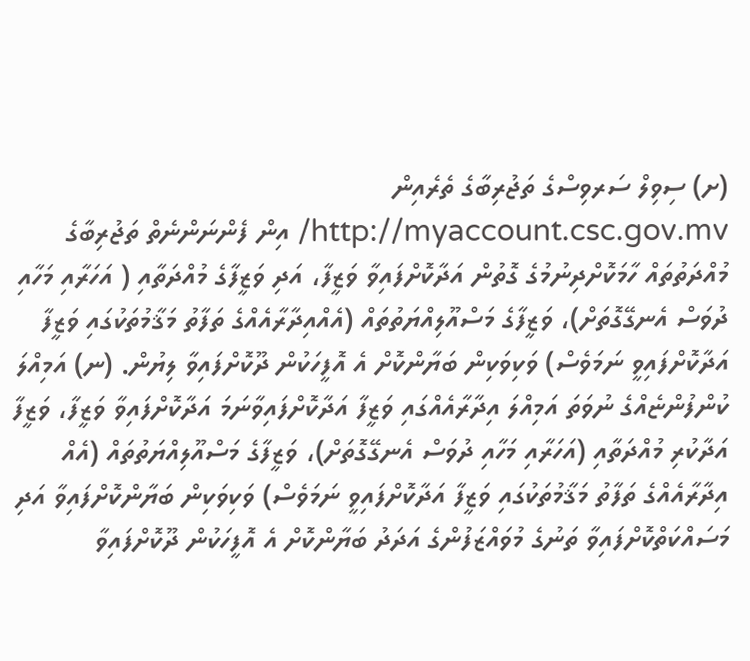(ށ) ސިވިލް ސަރވިސްގެ ތަޖުރިބާގެ ތެރެއިން http://myaccount.csc.gov.mv/ އިން ފެންނަންނެތް ތަޖުރިބާގެ މުއްދަތުތައް ހާމަކޮށްދިނުމުގެ ގޮތުން އަދާކޮށްފައިވާ ވަޒީފާ، އަދި ވަޒީފާގެ މުއްދަތާއި ( އަހަރާއި މަހާއި ދުވަސް އެނގޭގޮތަށް)، ވަޒީފާގެ މަސްއޫލިއްޔަތުތައް (އެއްއިދާރާއެއްގެ ތަފާތު މަޤާމުތަކުގައި ވަޒީފާ އަދާކޮށްފައިވީ ނަމަވެސް) ވަކިވަކިން ބަޔާންކޮށް އެ އޮފީހަކުން ދޫކޮށްފައިވާ ލިޔުން. (ނ) އަމިއްލަ ކުންފުންޏެއްގެ ނުވަތަ އަމިއްލަ އިދާރާއެއްގައި ވަޒީފާ އަދާކޮށްފައިވާނަމަ އަދާކޮށްފައިވާ ވަޒީފާ، ވަޒީފާ އަދާކުރި މުއްދަތާއި (އަހަރާއި މަހާއި ދުވަސް އެނގޭގޮތަށް)، ވަޒީފާގެ މަސްއޫލިއްޔަތުތައް (އެއް އިދާރާއެއްގެ ތަފާތު މަޤާމުތަކުގައި ވަޒީފާ އަދާކޮށްފައިވީ ނަމަވެސް) ވަކިވަކިން ބަޔާންކޮށްފައިވާ އަދި މަސައްކަތްކޮށްފައިވާ ތަނުގެ މުވައްޒަފުންގެ އަދަދު ބަޔާންކޮށް އެ އޮފީހަކުން ދޫކޮށްފައިވާ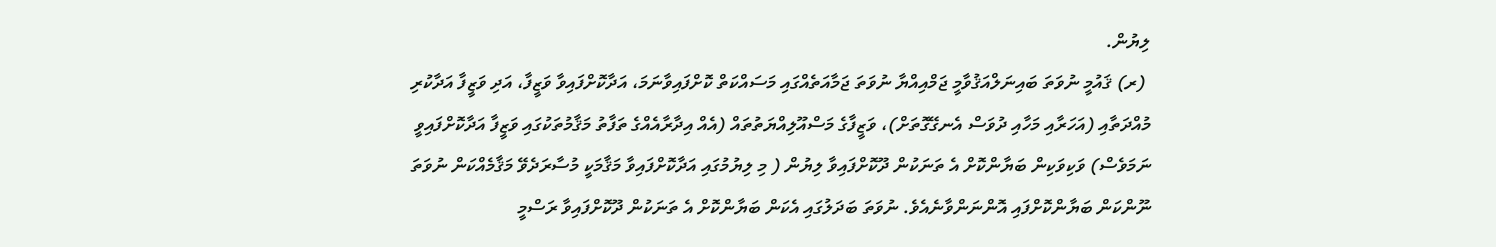ލިޔުން.
 (ރ) ޤައުމީ ނުވަތަ ބައިނަލްއަޤުވާމީ ޖަމްއިއްޔާ ނުވަތަ ޖަމާއަތެއްގައި މަސައްކަތް ކޮށްފައިވާނަމަ، އަދާކޮށްފައިވާ ވަޒީފާ، އަދި ވަޒީފާ އަދާކުރި މުއްދަތާއި (އަހަރާއި މަހާއި ދުވަސް އެނގޭގޮތަށް)، ވަޒީފާގެ މަސްއޫލިއްޔަތުތައް (އެއް އިދާރާއެއްގެ ތަފާތު މަޤާމުތަކުގައި ވަޒީފާ އަދާކޮށްފައިވީ ނަމަވެސް) ވަކިވަކިން ބަޔާންކޮށް އެ ތަނަކުން ދޫކޮށްފައިވާ ލިޔުން ( މި ލިޔުމުގައި އަދާކޮށްފައިވާ މަޤާމަކީ މުސާރަދެވޭ މަޤާމެއްކަން ނުވަތަ ނޫންކަން ބަޔާންކޮށްފައި އޮންނަންވާނެއެވެ. ނުވަތަ ބަދަލުގައި އެކަން ބަޔާންކޮށް އެ ތަނަކުން ދޫކޮށްފައިވާ ރަސްމީ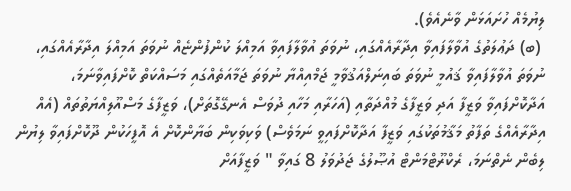ލިޔުމެއް ހުށައަޅަން ވާނެއެވެ).
 (ބ) ދަޢުލަތުގެ އުވާލާފައިވާ އިދާރާއެއްގައި، ނުވަތަ އުވާލާފައިވާ އަމިއްލަ ކުންފުންޏެއް ނުވަތަ އަމިއްލަ އިދާރާއެއްގައި، ނުވަތަ އުވާލާފައިވާ ޤައުމީ ނުވަތަ ބައިނަލްއަޤުވާމީ ޖަމްއިއްޔާ ނުވަތަ ޖަމާއަތެއްގައި މަސައްކަތް ކޮށްފައިވާނަމަ، އަދާކޮށްފައިވާ ވަޒީފާ އަދި ވަޒީފާގެ މުއްދަތާއި (އަހަރާއި މަހާއި ދުވަސް އެނގޭގޮތަށް)، ވަޒީފާގެ މަސްއޫލިއްޔަތުތައް (އެއް އިދާރާއެއްގެ ތަފާތު މަޤާމުތަކުގައި ވަޒީފާ އަދާކޮށްފައިވީ ނަމަވެސް) ވަކިވަކިން ބަޔާންކޮށް އެ އޮފީހަކުން ދޫކޮށްފައިވާ ލިޔުން ލިބެން ނެތްނަމަ، ރެކްރޫޓްމަންޓް އުޞޫލުގެ ޖަދުވަލު 8 ގައިވާ " ވަޒީފާއަށް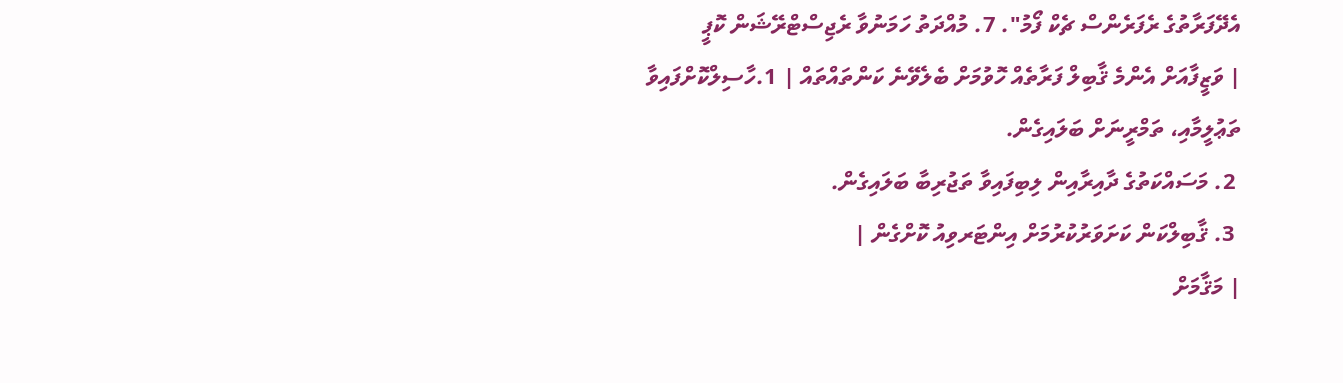އެދޭފަރާތުގެ ރެފަރެންސް ޗެކް ފޯމު". 7. މުއްދަތު ހަމަނުވާ ރެޖިސްޓްރޭޝަން ކޮޕީ
| ވަޒީފާއަށް އެންމެ ޤާބިލް ފަރާތެއް ހޮވުމަށް ބެލެވޭނެ ކަންތައްތައް | 1.ހާސިލްކޮށްފައިވާ ތަޢުލީމާއި، ތަމްރީނަށް ބަލައިގެން.
 2. މަސައްކަތުގެ ދާއިރާއިން ލިބިފައިވާ ތަޖުރިބާ ބަލައިގެން.
 3. ޤާބިލްކަން ކަށަވަރުކުރުމަށް އިންޓަރވިއު ކޮށްގެން |
| މަޤާމަށް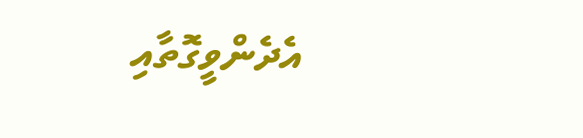އެދެންވީގޮތާއި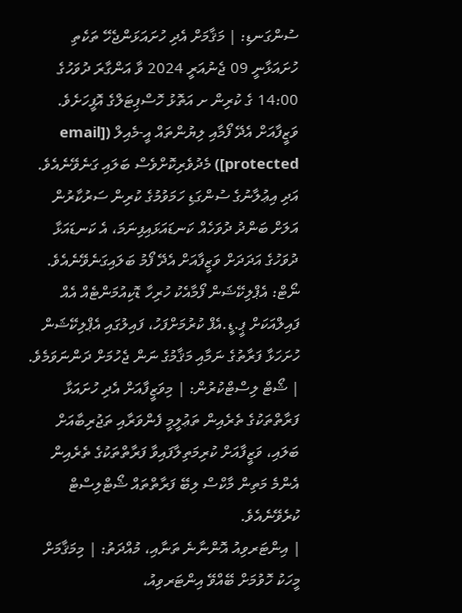ސުންގަނޑި: | މަޤާމަށް އެދި ހުށައަޅަންޖެހޭ ތަކެތި ހުށައަޅާނީ 09 ޖެނުއަރީ 2024 ވާ އަންގާރަ ދުވަހުގެ 14:00 ގެ ކުރިން ށ އަތޮޅު ހޮސްޕިޓަލްގެ އޮފީހަށެވެ. ވަޒީފާއަށް އެދޭ ފޯމާއި ލިޔުންތައް އީ-މެއިލް ([email protected]) މެދުވެރިކޮށްވެސް ބަލައި ގަނެވޭނެއެވެ. އަދި އިޢުލާނުގެ ސުންގަޑި ހަމަވުމުގެ ކުރިން ސަރުކާރުން އަލަށް ބަންދު ދުވަހެއް ކަނޑައަޅައިފިނަމަ، އެ ކަނޑައަޅާ ދުވަހުގެ އަދަދަށް ވަޒީފާއަށް އެދޭ ފޯމު ބަލައިގަނެވޭނެއެވެ. ނޯޓް: އެޕްލިކޭޝަން ފޯމާއެކު ހުރިހާ ޑޮކިއުމަންޓެއް އެއް ފައިލްއަކަށް ޕީ.ޑީ.އެފް ކުރުމަށްފަހު، ފައިލުގައި އެޕްލިކޭޝަން ހުށަހަޅާ ފަރާތުގެ ނަމާއި މަޤާމުގެ ނަން ޖެހުމަށް ދަންނަވަމެވެ.
| ޝޯޓް ލިސްޓްކުރުން: | މިވަޒީފާއަށް އެދި ހުށައަޅާ ފަރާތްތަކުގެ ތެރެއިން ތަޢުލީމީ ފެންވަރާއި ތަޖުރިބާއަށް ބަލައި، ވަޒީފާއަށް ކުރިމަތިލާފައިވާ ފަރާތްތަކުގެ ތެރެއިން އެންމެ މަތިން މާކްސް ލިބޭ ފަރާތްތައް ޝޯޓްލިސްޓް ކުރެވޭނެއެވެ.
| އިންޓަރވިއު އޮންނާނެ ތަނާއި، މުއްދަތު: | މިމަޤާމަށް މީހަކު ހޮވުމަށް ބޭއްވޭ އިންޓަރވިއު،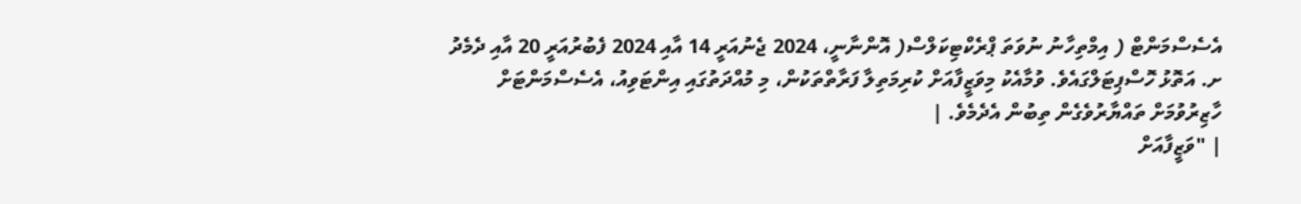އެސެސްމަންޓް ( އިމްތިހާނު ނުވަތަ ޕްރެކްޓިކަލްސް( އޮންނާނީ، 2024 ޖެނުއަރީ 14 އާއި 2024 ފެބުރުއަރީ 20 އާއި ދެމެދު ށ. އަތޮޅު ހޮސްޕިޓަލްގައެވެ. ވުމާއެކު މިވަޒީފާއަށް ކުރިމަތިލާ ފަރާތްތަކުން، މި މުއްދަތުގައި އިންޓަވިއު، އެސެސްމަންޓަށް ހާޒިރުވުމަށް ތައްޔާރުވެގެން ތިބުން އެދެމެވެ. |
| "ވަޒީފާއަށް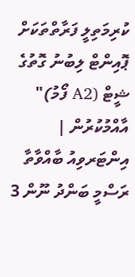ކުރިމަތިލީ ފަރާތްތަކަށް ޕޮއިންޓް ލިބުނު ގޮތުގެ ޝީޓް (A2 ފޯމު)" އާއްމުކުރުން | އިންޓަރވިއު ބާއްވާތާ ރަސްމީ ބަންދު ނޫން 3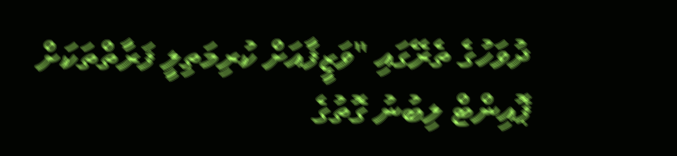ދުވަހުގެ ތެރޭގައި "ވަޒީފާއަށް ކުރިމަތިލީ ފަރާތްތަކަށް ޕޮއިންޓް ލިބުނު ގޮތުގެ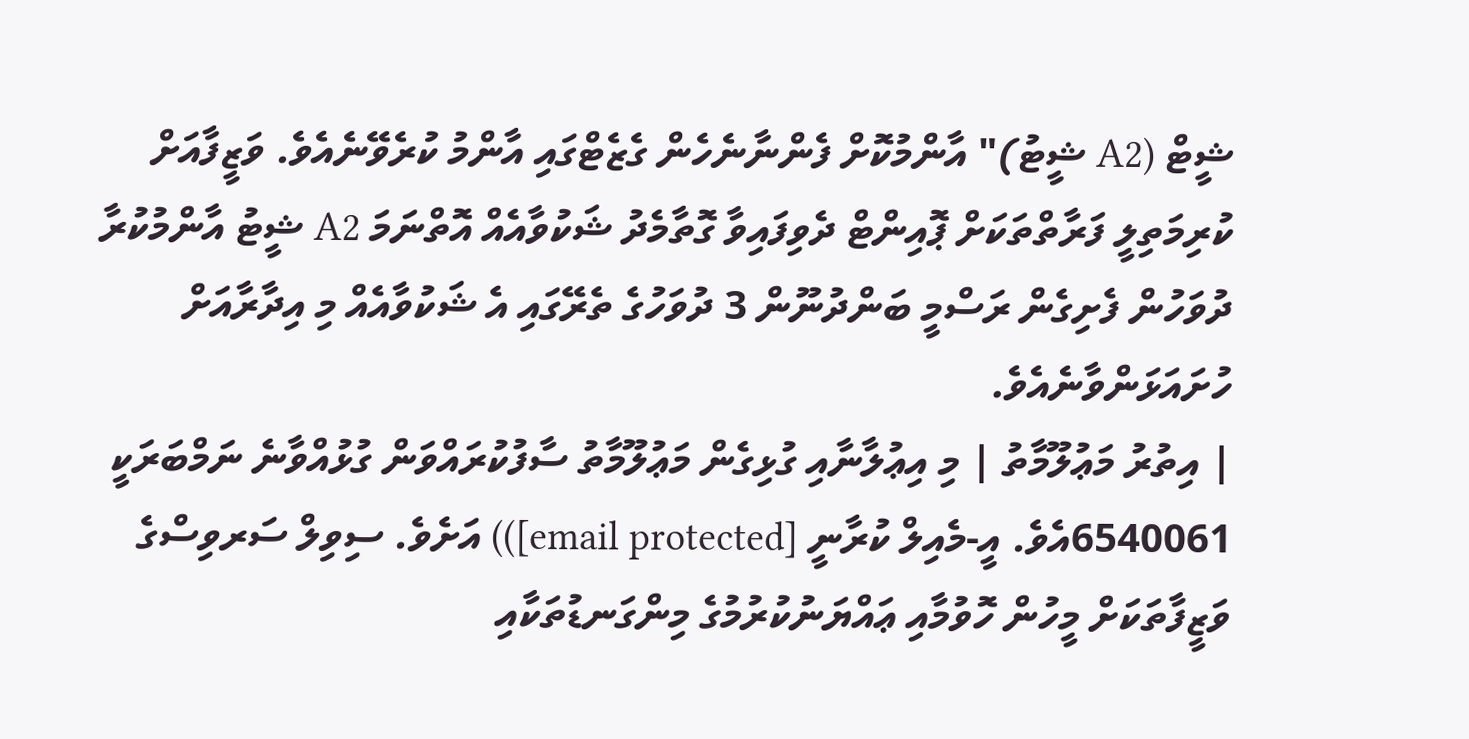ޝީޓް (A2 ޝީޓު)" އާންމުކޮށް ފެންނާނެހެން ގެޒެޓްގައި އާންމު ކުރެވޭނެއެވެ. ވަޒީފާއަށް ކުރިމަތިލީ ފަރާތްތަކަށް ޕޮއިންޓް ދެވިފައިވާ ގޮތާމެދު ޝަކުވާއެއް އޮތްނަމަ A2 ޝީޓު އާންމުކުރާ ދުވަހުން ފެށިގެން ރަސްމީ ބަންދުނޫން 3 ދުވަހުގެ ތެރޭގައި އެ ޝަކުވާއެއް މި އިދާރާއަށް ހުށައަޅަންވާނެއެވެ.
| އިތުރު މަޢުލޫމާތު | މި އިޢުލާނާއި ގުޅިގެން މަޢުލޫމާތު ސާފުކުރައްވަން ގުޅުއްވާނެ ނަމްބަރަކީ 6540061އެވެ. އީ-މެއިލް ކުރާނީ [email protected])) އަށެވެ. ސިވިލް ސަރވިސްގެ ވަޒީފާތަކަށް މީހުން ހޮވުމާއި ޢައްޔަނުކުރުމުގެ މިންގަނޑުތަކާއި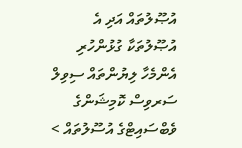އުޞޫލުތައް އަދި އެ އުޞޫލުތަކާ ގުޅުންހުރި އެންމެހާ ލިޔުންތައް ސިވިލް ސަރވިސް ކޮމިޝަންގެ ވެބްސައިޓްގެ އުސޫލުތައް >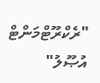"ރެކްރޫޓްމަންޓް އުޞޫލު"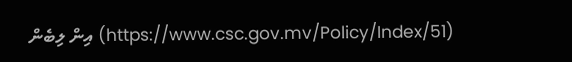(https://www.csc.gov.mv/Policy/Index/51) އިން ލިބެން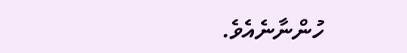ހުންނާނެއެވެ.